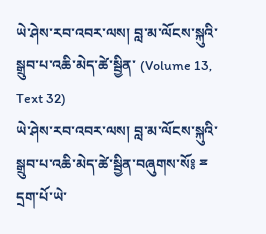ཡེ་ཤེས་རབ་འབར་ལས། བླ་མ་ལོངས་སྐུའི་སྒྲུབ་པ་འཆི་མེད་ཚེ་སྦྱིན་ (Volume 13, Text 32)
ཡེ་ཤེས་རབ་འབར་ལས། བླ་མ་ལོངས་སྐུའི་སྒྲུབ་པ་འཆི་མེད་ཚེ་སྦྱིན་བཞུགས་སོ༔ ྈ དྲག་པོ་ཡེ་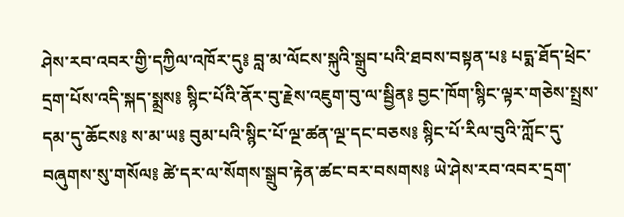ཤེས་རབ་འབར་གྱི་དཀྱིལ་འཁོར་དུ༔ བླ་མ་ལོངས་སྐུའི་སྒྲུབ་པའི་ཐབས་བསྟན་པ༔ པདྨ་ཐོད་ཕྲེང་དྲག་པོས་འདི་སྐད་སྨྲས༔ སྙིང་པོའི་ནོར་བུ་རྗེས་འཇུག་བུ་ལ་སྦྱིན༔ བྱང་ཁོག་སྙིང་ལྟར་གཅེས་སྤྲས་དམ་དུ་ཆོངས༔ ས་མ་ཡ༔ བུམ་པའི་སྙིང་པོ་ལྔ་ཚན་ལྔ་དང་བཅས༔ སྙིང་པོ་རིལ་བུའི་ཀློང་དུ་བཞུགས་སུ་གསོལ༔ ཚེ་དར་ལ་སོགས་སྒྲུབ་རྟེན་ཚང་བར་བསགས༔ ཡེ་ཤེས་རབ་འབར་དྲག་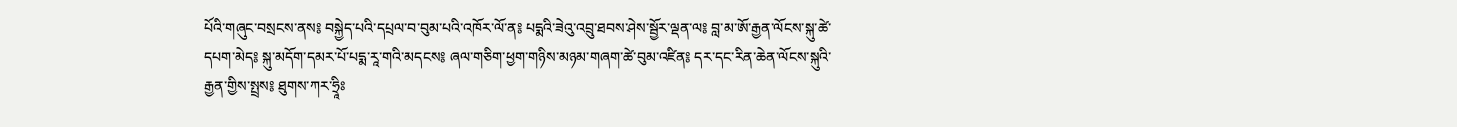པོའི་གཞུང་བསྲངས་ནས༔ བསྐྱེད་པའི་དཔྲལ་བ་བུམ་པའི་འཁོར་ལོ་ན༔ པདྨའི་ཟེའུ་འབྲུ་ཐབས་ཤེས་སྦྱོར་ལྡན་ལ༔ བླ་མ་ཨོ་རྒྱན་ལོངས་སྐུ་ཚེ་དཔག་མེད༔ སྐུ་མདོག་དམར་པོ་པདྨ་རཱ་གའི་མདངས༔ ཞལ་གཅིག་ཕྱག་གཉིས་མཉམ་གཞག་ཚེ་བུམ་འཛིན༔ དར་དང་རིན་ཆེན་ལོངས་སྐུའི་རྒྱན་གྱིས་སྤྲས༔ ཐུགས་ཀར་ཧྲཱིཿ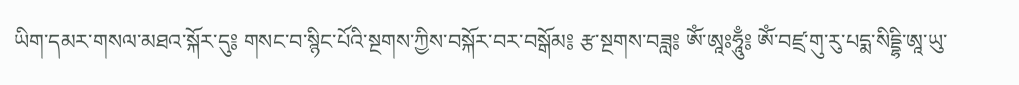ཡིག་དམར་གསལ་མཐའ་སྐོར་དུ༔ གསང་བ་སྙིང་པོའི་སྔགས་ཀྱིས་བསྐོར་བར་བསྒོམ༔ རྩ་སྔགས་བཟླ༔ ཨོཾ་ཨཱཿཧཱུྃ༔ ཨོཾ་བཛྲ་གུ་རུ་པདྨ་སིདྡྷི་ཨཱ་ཡུ་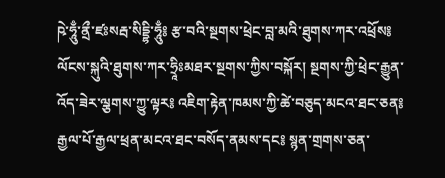ཥེ་ཧཱུྃ་ནྲྀ་ཛཿསརྦ་སིདྡྷི་ཧཱུྃ༔ རྩ་བའི་སྔགས་ཕྲེང་བླ་མའི་ཐུགས་ཀར་འཕྲོས༔ ལོངས་སྐུའི་ཐུགས་ཀར་ཧྲཱིཿམཐར་སྔགས་ཀྱིས་བསྐོར། སྔགས་ཀྱི་ཕྲེང་རྒྱུན་འོད་ཟེར་ལྕགས་ཀྱུ་ལྟར༔ འཇིག་རྟེན་ཁམས་ཀྱི་ཚེ་བཅུད་མངའ་ཐང་ཅན༔ རྒྱལ་པོ་རྒྱལ་ཕྲན་མངའ་ཐང་བསོད་ནམས་དང༔ སྙན་གྲགས་ཅན་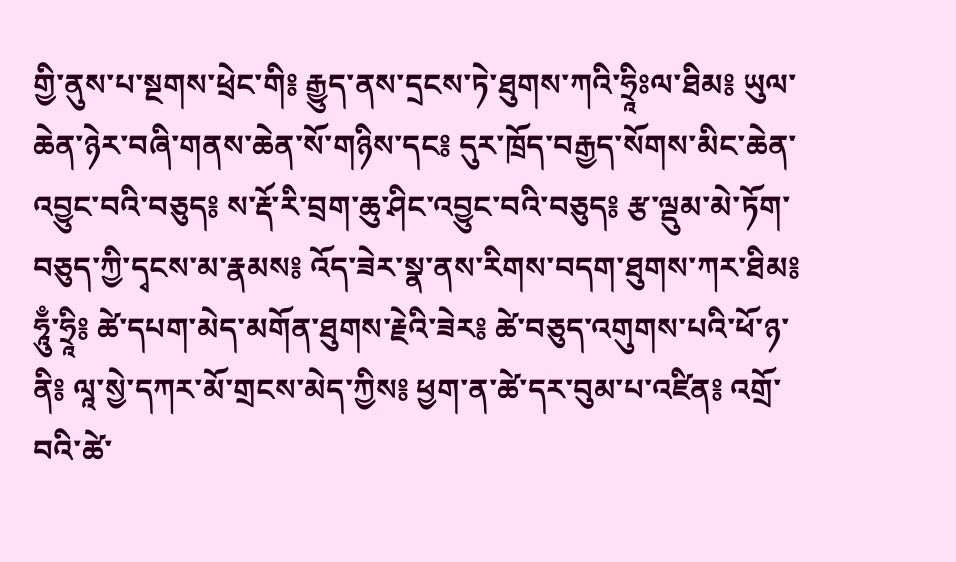གྱི་ནུས་པ་སྔགས་ཕྲེང་གི༔ རྒྱུད་ནས་དྲངས་ཏེ་ཐུགས་ཀའི་ཧྲཱིཿལ་ཐིམ༔ ཡུལ་ཆེན་ཉེར་བཞི་གནས་ཆེན་སོ་གཉིས་དང༔ དུར་ཁྲོད་བརྒྱད་སོགས་མིང་ཆེན་འབྱུང་བའི་བཅུད༔ ས་རྡོ་རི་བྲག་ཆུ་ཤིང་འབྱུང་བའི་བཅུད༔ རྩ་ལྡུམ་མེ་ཏོག་བཅུད་ཀྱི་དྭངས་མ་རྣམས༔ འོད་ཟེར་སྣ་ནས་རིགས་བདག་ཐུགས་ཀར་ཐིམ༔ ཧཱུྃ་ཧྲཱི༔ ཚེ་དཔག་མེད་མགོན་ཐུགས་རྗེའི་ཟེར༔ ཚེ་བཅུད་འགུགས་པའི་ཕོ་ཉ་ནི༔ ལཱ་སྱེ་དཀར་མོ་གྲངས་མེད་ཀྱིས༔ ཕྱག་ན་ཚེ་དར་བུམ་པ་འཛིན༔ འགྲོ་བའི་ཚེ་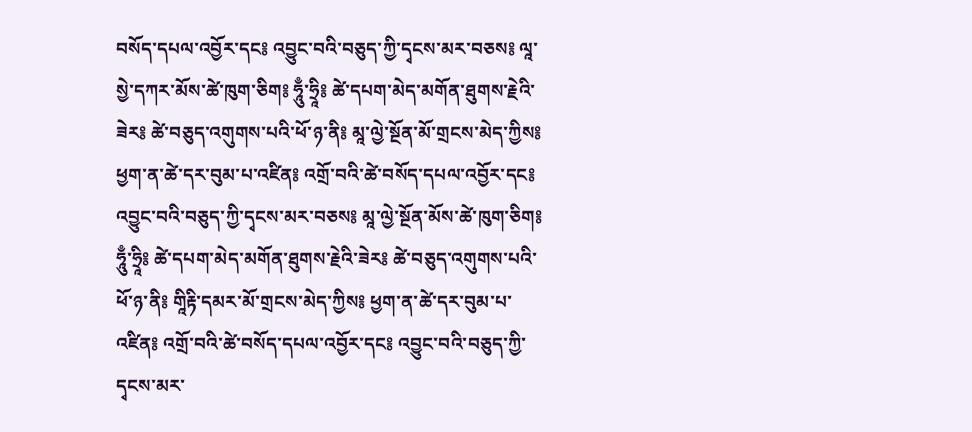བསོད་དཔལ་འབྱོར་དང༔ འབྱུང་བའི་བཅུད་ཀྱི་དྭངས་མར་བཅས༔ ལཱ་སྱེ་དཀར་མོས་ཚེ་ཁུག་ཅིག༔ ཧཱུྃ་ཧྲཱི༔ ཚེ་དཔག་མེད་མགོན་ཐུགས་རྗེའི་ཟེར༔ ཚེ་བཅུད་འགུགས་པའི་ཕོ་ཉ་ནི༔ མཱ་ལྱེ་སྔོན་མོ་གྲངས་མེད་ཀྱིས༔ ཕྱག་ན་ཚེ་དར་བུམ་པ་འཛིན༔ འགྲོ་བའི་ཚེ་བསོད་དཔལ་འབྱོར་དང༔ འབྱུང་བའི་བཅུད་ཀྱི་དྭངས་མར་བཅས༔ མཱ་ལྱེ་སྔོན་མོས་ཚེ་ཁུག་ཅིག༔ ཧཱུྃ་ཧྲཱི༔ ཚེ་དཔག་མེད་མགོན་ཐུགས་རྗེའི་ཟེར༔ ཚེ་བཅུད་འགུགས་པའི་ཕོ་ཉ་ནི༔ གཱིརྟི་དམར་མོ་གྲངས་མེད་ཀྱིས༔ ཕྱག་ན་ཚེ་དར་བུམ་པ་འཛིན༔ འགྲོ་བའི་ཚེ་བསོད་དཔལ་འབྱོར་དང༔ འབྱུང་བའི་བཅུད་ཀྱི་དྭངས་མར་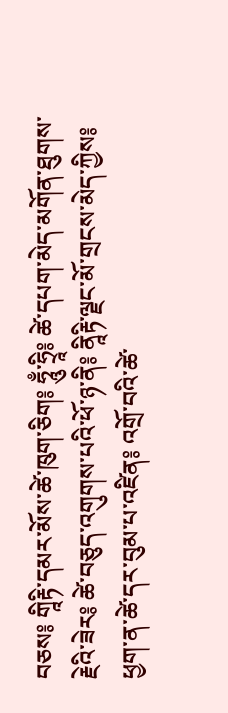བཅས༔ གཱིརྟི་དམར་མོས་ཚེ་ཁུག་ཅིག༔ ཧཱུྃ་ཧྲཱི༔ ཚེ་དཔག་མེད་མགོན་ཐུགས་རྗེའི་ཟེར༔ ཚེ་བཅུད་འགུགས་པའི་ཕོ་ཉ་ནི༔ ནཱིརྟི་ལྗང་མོ་གྲངས་མེད་ཀྱིས༔ ཕྱག་ན་ཚེ་དར་བུམ་པ་འཛིན༔ འགྲོ་བའི་ཚེ་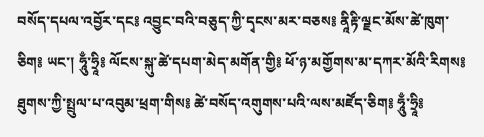བསོད་དཔལ་འབྱོར་དང༔ འབྱུང་བའི་བཅུད་ཀྱི་དྭངས་མར་བཅས༔ ནཱིརྟི་ལྗང་མོས་ཚེ་ཁུག་ཅིག༔ ཡང་། ཧཱུྃ་ཧྲཱི༔ ལོངས་སྐུ་ཚེ་དཔག་མེད་མགོན་གྱི༔ ཕོ་ཉ་མགྱོགས་མ་དཀར་མོའི་རིགས༔ ཐུགས་ཀྱི་སྤྲུལ་པ་འབུམ་ཕྲག་གིས༔ ཚེ་བསོད་འགུགས་པའི་ལས་མཛོད་ཅིག༔ ཧཱུྃ་ཧྲཱི༔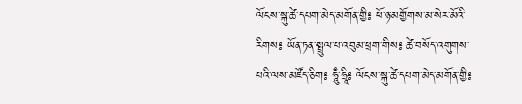ལོངས་སྐུ་ཚེ་དཔག་མེད་མགོན་གྱི༔ ཕོ་ཉ་མགྱོགས་མ་སེར་མོའི་རིགས༔ ཡོན་ཏན་སྤྲུལ་པ་འབུམ་ཕྲག་གིས༔ ཚེ་བསོད་འགུགས་པའི་ལས་མཛོད་ཅིག༔ ཧཱུྃ་ཧྲཱི༔ ལོངས་སྐུ་ཚེ་དཔག་མེད་མགོན་གྱི༔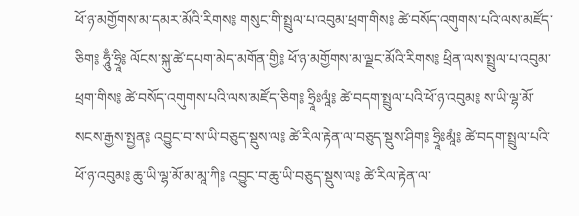ཕོ་ཉ་མགྱོགས་མ་དམར་མོའི་རིགས༔ གསུང་གི་སྤྲུལ་པ་འབུམ་ཕྲག་གིས༔ ཚེ་བསོད་འགུགས་པའི་ལས་མཛོད་ཅིག༔ ཧཱུྃ་ཧྲཱི༔ ལོངས་སྐུ་ཚེ་དཔག་མེད་མགོན་གྱི༔ ཕོ་ཉ་མགྱོགས་མ་ལྗང་མོའི་རིགས༔ ཕྲིན་ལས་སྤྲུལ་པ་འབུམ་ཕྲག་གིས༔ ཚེ་བསོད་འགུགས་པའི་ལས་མཛོད་ཅིག༔ ཧྲཱིཿལཱཾ༔ ཚེ་བདག་སྤྲུལ་པའི་ཕོ་ཉ་འབུམ༔ ས་ཡི་ལྷ་མོ་སངས་རྒྱས་སྤྱན༔ འབྱུང་བ་ས་ཡི་བཅུད་སྡུས་ལ༔ ཚེ་རིལ་རྟེན་ལ་བཅུད་སྡུས་ཤིག༔ ཧྲཱིཿམཱཾ༔ ཚེ་བདག་སྤྲུལ་པའི་ཕོ་ཉ་འབུམ༔ ཆུ་ཡི་ལྷ་མོ་མ་མཱ་ཀི༔ འབྱུང་བ་ཆུ་ཡི་བཅུད་སྡུས་ལ༔ ཚེ་རིལ་རྟེན་ལ་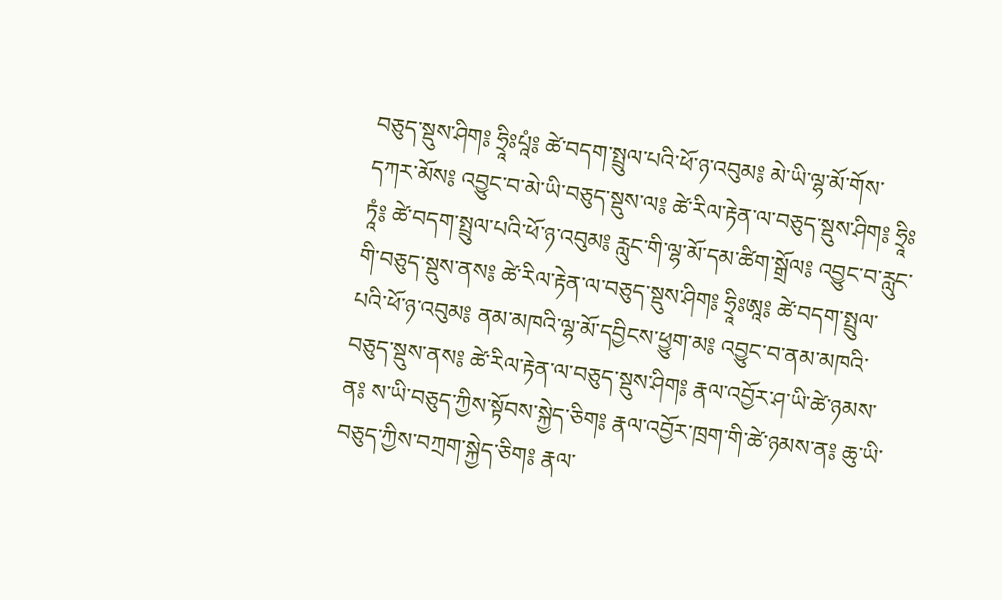བཅུད་སྡུས་ཤིག༔ ཧྲཱིཿཔཱཾ༔ ཚེ་བདག་སྤྲུལ་པའི་ཕོ་ཉ་འབུམ༔ མེ་ཡི་ལྷ་མོ་གོས་དཀར་མོས༔ འབྱུང་བ་མེ་ཡི་བཅུད་སྡུས་ལ༔ ཚེ་རིལ་རྟེན་ལ་བཅུད་སྡུས་ཤིག༔ ཧྲཱིཿཏཱཾ༔ ཚེ་བདག་སྤྲུལ་པའི་ཕོ་ཉ་འབུམ༔ རླུང་གི་ལྷ་མོ་དམ་ཚིག་སྒྲོལ༔ འབྱུང་བ་རླུང་གི་བཅུད་སྡུས་ནས༔ ཚེ་རིལ་རྟེན་ལ་བཅུད་སྡུས་ཤིག༔ ཧྲཱིཿཨཱ༔ ཚེ་བདག་སྤྲུལ་པའི་ཕོ་ཉ་འབུམ༔ ནམ་མཁའི་ལྷ་མོ་དབྱིངས་ཕྱུག་མ༔ འབྱུང་བ་ནམ་མཁའི་བཅུད་སྡུས་ནས༔ ཚེ་རིལ་རྟེན་ལ་བཅུད་སྡུས་ཤིག༔ རྣལ་འབྱོར་ཤ་ཡི་ཚེ་ཉམས་ན༔ ས་ཡི་བཅུད་ཀྱིས་སྟོབས་སྐྱེད་ཅིག༔ རྣལ་འབྱོར་ཁྲག་གི་ཚེ་ཉམས་ན༔ ཆུ་ཡི་བཅུད་ཀྱིས་བཀྲག་སྐྱེད་ཅིག༔ རྣལ་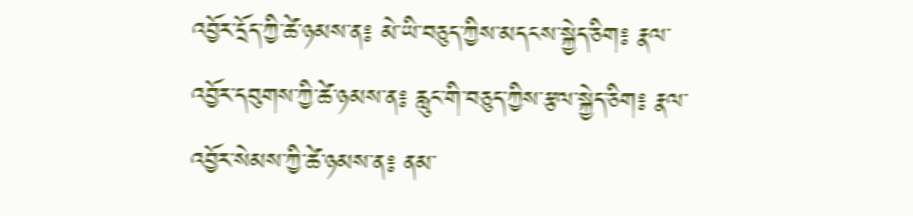འབྱོར་དྲོད་ཀྱི་ཚེ་ཉམས་ན༔ མེ་ཡི་བཅུད་ཀྱིས་མདངས་སྐྱེད་ཅིག༔ རྣལ་འབྱོར་དབུགས་ཀྱི་ཚེ་ཉམས་ན༔ རླུང་གི་བཅུད་ཀྱིས་རྩལ་སྐྱེད་ཅིག༔ རྣལ་འབྱོར་སེམས་ཀྱི་ཚེ་ཉམས་ན༔ ནམ་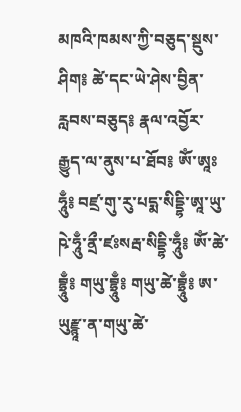མཁའི་ཁམས་ཀྱི་བཅུད་སྡུས་ཤིག༔ ཚེ་དང་ཡེ་ཤེས་བྱིན་རླབས་བཅུད༔ རྣལ་འབྱོར་རྒྱུད་ལ་ནུས་པ་ཐོབ༔ ཨོཾ་ཨཱཿཧཱུྃ༔ བཛྲ་གུ་རུ་པདྨ་སིདྡྷི་ཨཱ་ཡུ་ཥེ་ཧཱུྃ་ནྲྀ་ཛཿསརྦ་སིདྡྷི་ཧཱུྃ༔ ཨོཾ་ཚེ་བྷྲཱུྃ༔ གཡུ་བྷྲཱུྃ༔ གཡུ་ཚེ་བྷྲཱུྃ༔ ཨ་ཡུརྫྙཱ་ན་གཡུ་ཚེ་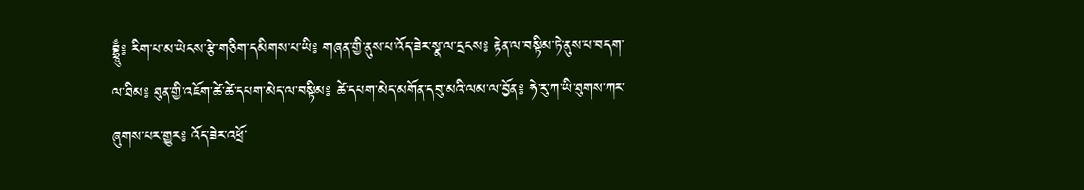བྷྲཱུྃ༔ རིག་པ་མ་ཡེངས་རྩེ་གཅིག་དམིགས་པ་ཡི༔ གཞན་གྱི་ནུས་པ་འོད་ཟེར་སྣ་ལ་དྲངས༔ རྟེན་ལ་བསྟིམ་ཏེ་ནུས་པ་བདག་ལ་ཐིམ༔ ཐུན་གྱི་འཇོག་ཚེ་ཚེ་དཔག་མེད་ལ་བསྟིམ༔ ཚེ་དཔག་མེད་མགོན་དབུ་མའི་ལམ་ལ་བྱོན༔ ཧེ་རུ་ཀ་ཡི་ཐུགས་ཀར་ཞུགས་པར་གྱུར༔ འོད་ཟེར་འཕྲོ་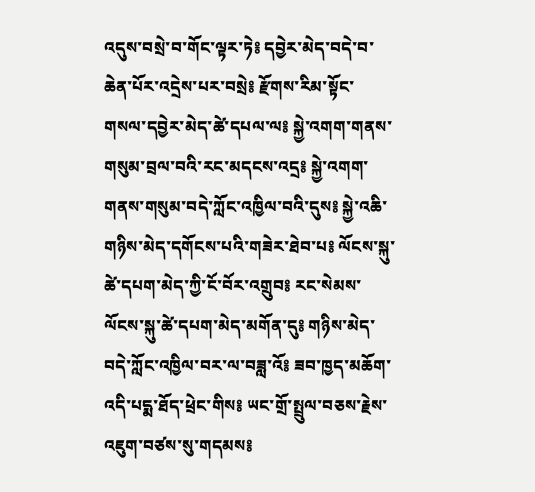འདུས་བསྲེ་བ་གོང་ལྟར་ཏེ༔ དབྱེར་མེད་བདེ་བ་ཆེན་པོར་འདྲེས་པར་བསྲེ༔ རྫོགས་རིམ་སྟོང་གསལ་དབྱེར་མེད་ཚེ་དཔལ་ལ༔ སྐྱེ་འགག་གནས་གསུམ་བྲལ་བའི་རང་མདངས་འདྲ༔ སྐྱེ་འགག་གནས་གསུམ་བདེ་ཀློང་འཁྱིལ་བའི་དུས༔ སྐྱེ་འཆི་གཉིས་མེད་དགོངས་པའི་གཟེར་ཐེབ་པ༔ ལོངས་སྐུ་ཚེ་དཔག་མེད་ཀྱི་ངོ་བོར་འགྲུབ༔ རང་སེམས་ལོངས་སྐུ་ཚེ་དཔག་མེད་མགོན་དུ༔ གཉིས་མེད་བདེ་ཀློང་འཁྱིལ་བར་ལ་བཟླ་འོ༔ ཟབ་ཁྱད་མཆོག་འདི་པདྨ་ཐོད་ཕྲེང་གིས༔ ཡང་གྲོ་སྤྲུལ་བཅས་རྗེས་འཇུག་བཙས་སུ་གདམས༔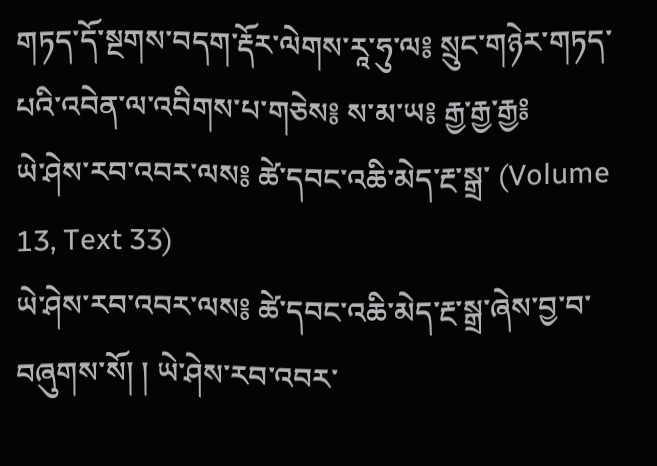གཏད་དོ་སྔགས་བདག་རྡོར་ལེགས་རཱ་ཧུ་ལ༔ སྲུང་གཉེར་གཏད་པའི་འབེན་ལ་འབིགས་པ་གཅེས༔ ས་མ་ཡ༔ རྒྱ་རྒྱ་རྒྱ༔
ཡེ་ཤེས་རབ་འབར་ལས༔ ཚེ་དབང་འཆི་མེད་རྔ་སྒྲ་ (Volume 13, Text 33)
ཡེ་ཤེས་རབ་འབར་ལས༔ ཚེ་དབང་འཆི་མེད་རྔ་སྒྲ་ཞེས་བྱ་བ་བཞུགས་སོ། ། ཡེ་ཤེས་རབ་འབར་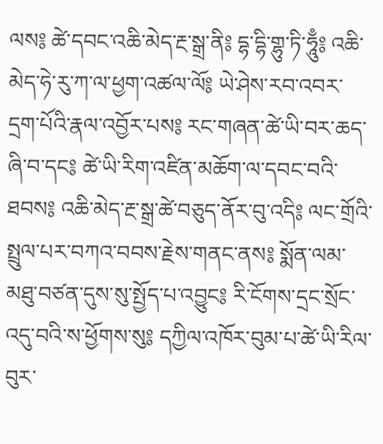ལས༔ ཚེ་དབང་འཆི་མེད་རྔ་སྒྲ་ནི༔ དྷ་དྷི་གྷུ་ཏི་ཧཱུྃ༔ འཆི་མེད་ཧེ་རུ་ཀ་ལ་ཕྱག་འཚལ་ལོ༔ ཡེ་ཤེས་རབ་འབར་དྲག་པོའི་རྣལ་འབྱོར་པས༔ རང་གཞན་ཚེ་ཡི་བར་ཆད་ཞི་བ་དང༔ ཚེ་ཡི་རིག་འཛིན་མཆོག་ལ་དབང་བའི་ཐབས༔ འཆི་མེད་རྔ་སྒྲ་ཚེ་བཅུད་ནོར་བུ་འདི༔ ལང་གྲོའི་སྤྲུལ་པར་བཀའ་བབས་རྗེས་གནང་ནས༔ སྨོན་ལམ་མཐུ་བཙན་དུས་སུ་སྤྱོད་པ་འབྱུང༔ རི་ངོགས་དྲང་སྲོང་འདུ་བའི་ས་ཕྱོགས་སུ༔ དཀྱིལ་འཁོར་བུམ་པ་ཚེ་ཡི་རིལ་བུར་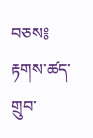བཅས༔ རྟགས་ཚད་གྲུབ་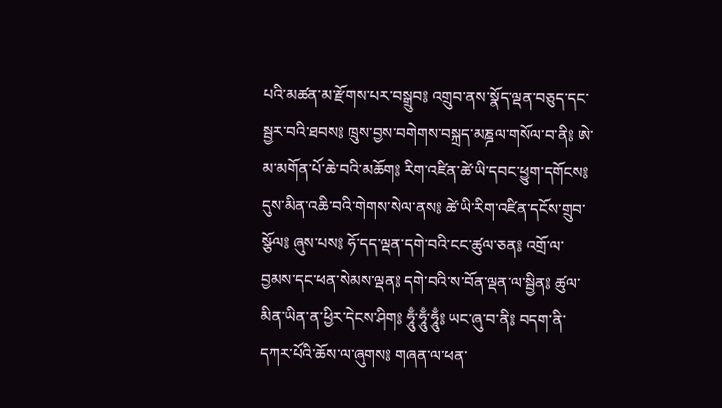པའི་མཚན་མ་རྫོགས་པར་བསྒྲུབ༔ འགྲུབ་ནས་སྣོད་ལྡན་བཅུད་དང་སྦྱར་བའི་ཐབས༔ ཁྲུས་བྱས་བགེགས་བསྐྲད་མཎྜལ་གསོལ་བ་ནི༔ ཨེ་མ་མགོན་པོ་ཆེ་བའི་མཆོག༔ རིག་འཛིན་ཚེ་ཡི་དབང་ཕྱུག་དགོངས༔ དུས་མིན་འཆི་བའི་གེགས་སེལ་ནས༔ ཚེ་ཡི་རིག་འཛིན་དངོས་གྲུབ་སྩོལ༔ ཞུས་པས༔ ཧོ་དད་ལྡན་དགེ་བའི་ངང་ཚུལ་ཅན༔ འགྲོ་ལ་བྱམས་དང་ཕན་སེམས་ལྡན༔ དགེ་བའི་ས་བོན་ལྡན་ལ་སྦྱིན༔ ཚུལ་མིན་ཡིན་ན་ཕྱིར་དེངས་ཤིག༔ ཧཱུྃ་ཧཱུྃ་ཧཱུྃ༔ ཡང་ཞུ་བ་ནི༔ བདག་ནི་དཀར་པོའི་ཆོས་ལ་ཞུགས༔ གཞན་ལ་ཕན་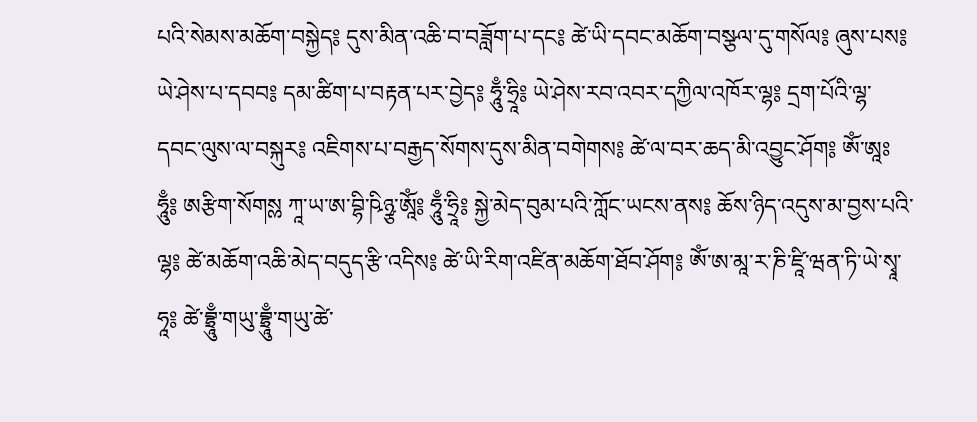པའི་སེམས་མཆོག་བསྐྱེད༔ དུས་མིན་འཆི་བ་བཟློག་པ་དང༔ ཚེ་ཡི་དབང་མཆོག་བསྩལ་དུ་གསོལ༔ ཞུས་པས༔ ཡེ་ཤེས་པ་དབབ༔ དམ་ཚིག་པ་བརྟན་པར་བྱེད༔ ཧཱུྃ་ཧྲཱི༔ ཡེ་ཤེས་རབ་འབར་དཀྱིལ་འཁོར་ལྷ༔ དྲག་པོའི་ལྷ་དབང་ལུས་ལ་བསྐུར༔ འཇིགས་པ་བརྒྱད་སོགས་དུས་མིན་བགེགས༔ ཚེ་ལ་བར་ཆད་མི་འབྱུང་ཤོག༔ ཨོཾ་ཨཱཿཧཱུྃ༔ ཨརྩིག་སོགསྎ ཀཱ་ཡ་ཨ་བྷི་ཥིཉྩ་ཨཱོཾ༔ ཧཱུྃ་ཧྲཱི༔ སྐྱེ་མེད་བུམ་པའི་ཀློང་ཡངས་ནས༔ ཆོས་ཉིད་འདུས་མ་བྱས་པའི་ལྷ༔ ཚེ་མཆོག་འཆི་མེད་བདུད་རྩི་འདིས༔ ཚེ་ཡི་རིག་འཛིན་མཆོག་ཐོབ་ཤོག༔ ཨོཾ་ཨ་མཱ་ར་ཎི་ཛཱི་ཝན་ཏི་ཡེ་སྭཱ་ཧཱ༔ ཚེ་བྷྲཱུྃ་གཡུ་བྷྲཱུྃ་གཡུ་ཚེ་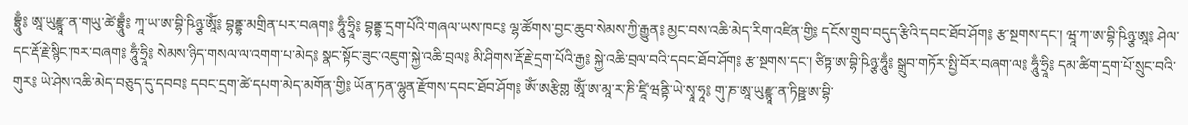བྷྲཱུྃ༔ ཨཱ་ཡུརྫྙཱ་ན་གཡུ་ཚེ་བྷྲཱུྃ༔ ཀཱ་ཡ་ཨ་བྷི་ཥིཉྩ་ཨཱོཾ༔ བྷནྡྷ་མགྲིན་པར་བཞག༔ ཧཱུྃ་ཧྲཱི༔ བྷནྡྷ་དྲག་པོའི་གཞལ་ཡས་ཁང༔ ལྷ་ཚོགས་བྱང་ཆུབ་སེམས་ཀྱི་རྒྱུན༔ མྱང་བས་འཆི་མེད་རིག་འཛིན་གྱི༔ དངོས་གྲུབ་བདུད་རྩིའི་དབང་ཐོབ་ཤོག༔ རྩ་སྔགས་དང་། ཝཱ་ཀ་ཨ་བྷི་ཥིཉྩ་ཨཱ༔ ཤེལ་དང་རྡོ་རྗེ་སྙིང་ཁར་བཞག༔ ཧཱུྃ་ཧྲཱི༔ སེམས་ཉིད་གསལ་ལ་འགག་པ་མེད༔ སྣང་སྟོང་ཟུང་འཇུག་སྐྱེ་འཆི་བྲལ༔ མི་ཤིགས་རྡོ་རྗེ་དྲག་པོའི་རྒྱ༔ སྐྱེ་འཆི་བྲལ་བའི་དབང་ཐོབ་ཤོག༔ རྩ་སྔགས་དང་། ཙིཏྟ་ཨ་བྷི་ཥིཉྩ་ཧཱུྃ༔ སྒྲུབ་གཏོར་སྤྱི་བོར་བཞག་ལ༔ ཧཱུྃ་ཧྲཱི༔ དམ་ཚིག་དྲག་པོ་སྲུང་བའི་གུར༔ ཡེ་ཤེས་འཆི་མེད་བཅུད་དུ་དབབ༔ དབང་དྲག་ཚེ་དཔག་མེད་མགོན་གྱི༔ ཡོན་ཏན་ལྷུན་རྫོགས་དབང་ཐོབ་ཤོག༔ ཨོཾ་ཨརྩིགྎ ཨཱོཾ་ཨ་མཱ་ར་ཎི་ཛཱི་ཝནྟི་ཡེ་སྭཱ་ཧཱ༔ གུ་ཎ་ཨཱ་ཡུརྫྙཱ་ན་ཏིཥྛ་ཨ་བྷི་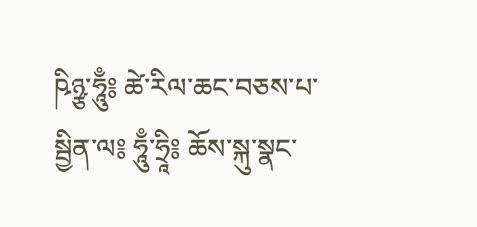ཥིཉྩ་ཧཱུྃ༔ ཚེ་རིལ་ཆང་བཅས་པ་སྦྱིན་ལ༔ ཧཱུྃ་ཧྲཱི༔ ཆོས་སྐུ་སྣང་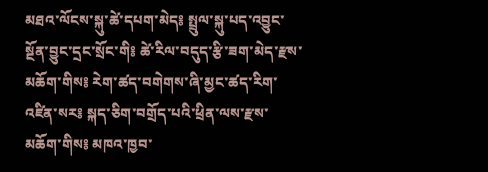མཐའ་ལོངས་སྐུ་ཚེ་དཔག་མེད༔ སྤྲུལ་སྐུ་པད་འབྱུང་སྔོན་བྱུང་དྲང་སྲོང་གི༔ ཚེ་རིལ་བདུད་རྩི་ཟག་མེད་རྫས་མཆོག་གིས༔ རེག་ཚད་བགེགས་ཞི་མྱང་ཚད་རིག་འཛིན་སར༔ སྐད་ཅིག་བགྲོད་པའི་ཕྲིན་ལས་རྫས་མཆོག་གིས༔ མཁའ་ཁྱབ་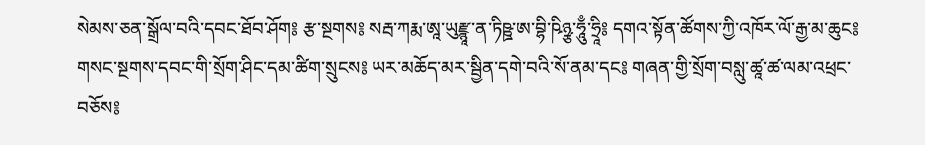སེམས་ཅན་སྒྲོལ་བའི་དབང་ཐོབ་ཤོག༔ རྩ་སྔགས༔ སརྦ་ཀརྨ་ཨཱ་ཡུརྫྙཱ་ན་ཏིཥྛ་ཨ་བྷི་ཥིཉྩ་ཧཱུྃ་ཧྲཱི༔ དགའ་སྟོན་ཚོགས་ཀྱི་འཁོར་ལོ་རྒྱ་མ་ཆུང༔ གསང་སྔགས་དབང་གི་སྲོག་ཤིང་དམ་ཚིག་སྲུངས༔ ཡར་མཆོད་མར་སྦྱིན་དགེ་བའི་སོ་ནམ་དང༔ གཞན་གྱི་སྲོག་བསླུ་ཚཱ་ཚ་ལམ་འཕྲང་བཅོས༔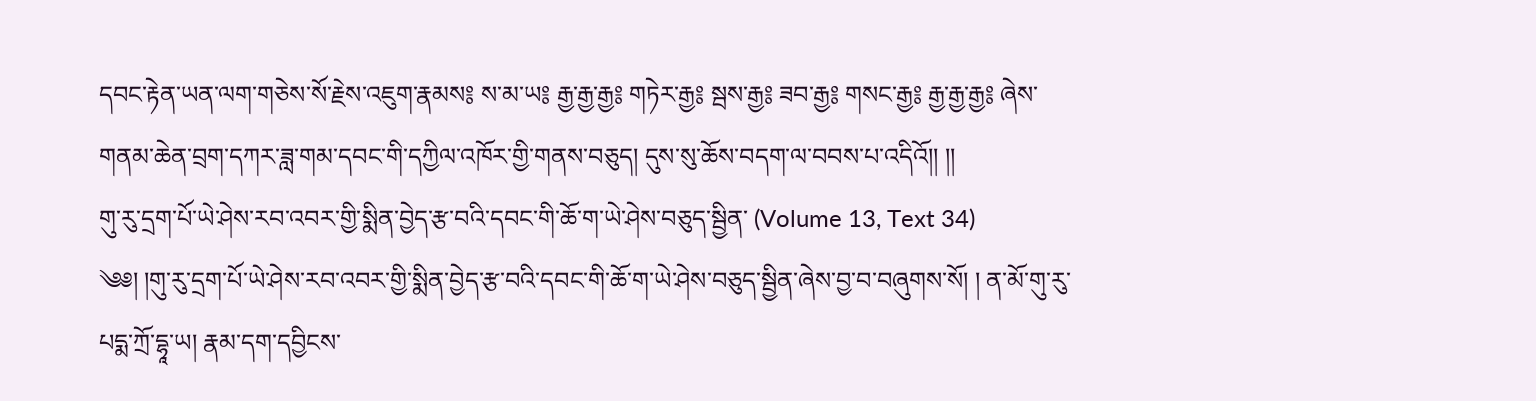དབང་རྟེན་ཡན་ལག་གཅེས་སོ་རྗེས་འཇུག་རྣམས༔ ས་མ་ཡ༔ རྒྱ་རྒྱ་རྒྱ༔ གཏེར་རྒྱ༔ སྦས་རྒྱ༔ ཟབ་རྒྱ༔ གསང་རྒྱ༔ རྒྱ་རྒྱ་རྒྱ༔ ཞེས་གནམ་ཆེན་བྲག་དཀར་ཟླ་གམ་དབང་གི་དཀྱིལ་འཁོར་གྱི་གནས་བཅུད། དུས་སུ་ཆོས་བདག་ལ་བབས་པ་འདིའོ།། །།
གུ་རུ་དྲག་པོ་ཡེ་ཤེས་རབ་འབར་གྱི་སྨིན་བྱེད་རྩ་བའི་དབང་གི་ཆོ་ག་ཡེ་ཤེས་བཅུད་སྦྱིན་ (Volume 13, Text 34)
༄༅། །གུ་རུ་དྲག་པོ་ཡེ་ཤེས་རབ་འབར་གྱི་སྨིན་བྱེད་རྩ་བའི་དབང་གི་ཆོ་ག་ཡེ་ཤེས་བཅུད་སྦྱིན་ཞེས་བྱ་བ་བཞུགས་སོ། ། ན་མོ་གུ་རུ་པདྨ་ཀྲོ་དྷཱ་ཡ། རྣམ་དག་དབྱིངས་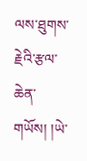ལས་ཐུགས་རྗེའི་རྩལ་ཆེན་གཡོས། །ཡེ་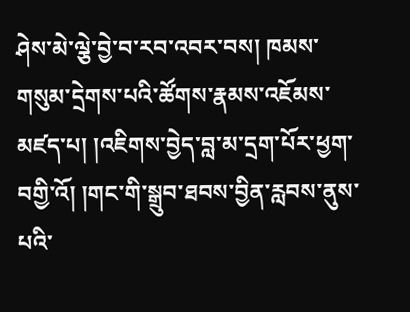ཤེས་མེ་ལྕེ་བྱེ་བ་རབ་འབར་བས། ཁམས་གསུམ་དྲེགས་པའི་ཚོགས་རྣམས་འཇོམས་མཛད་པ། །འཇིགས་བྱེད་བླ་མ་དྲག་པོར་ཕྱག་བགྱི་འོ། །གང་གི་སྒྲུབ་ཐབས་བྱིན་རླབས་ནུས་པའི་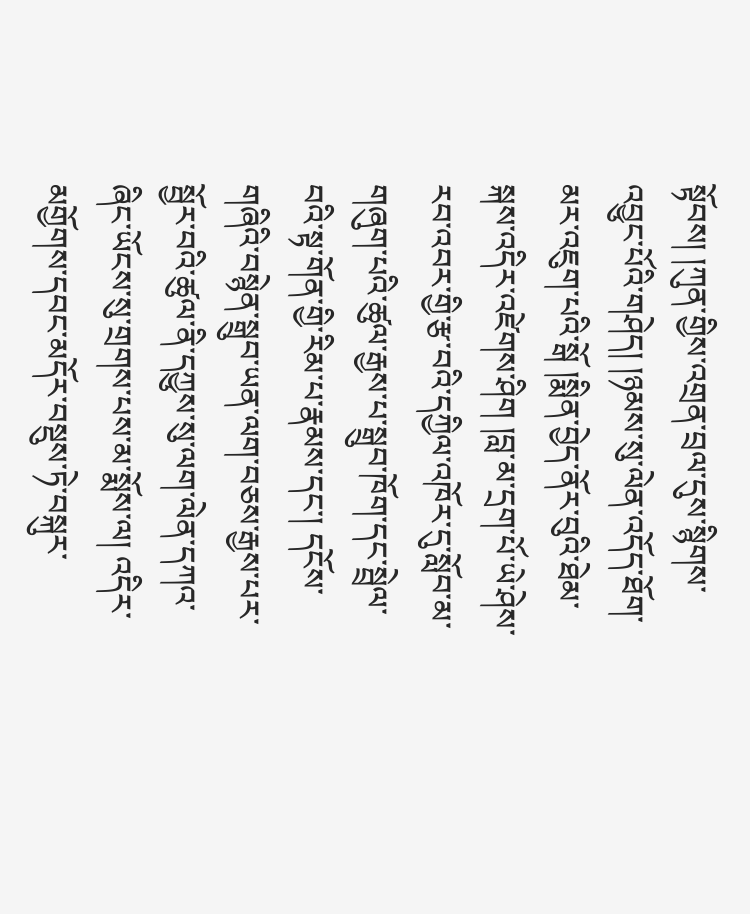སྟོབས། །ཀུན་གྱིས་འགྲན་བྲལ་དུས་སྙིགས་འབྱུང་པོའི་གཤེད། །ཉམས་སུ་ལེན་འདོད་ཐོག་མར་འཇུག་པའི་སྒོ །སྨིན་བྱེད་ནོར་བུའི་ཐེམ་སྐས་འདིར་འཛེགས་ཤིག །བླ་མ་དྲག་པོ་ཡེ་ཤེས་རབ་འབར་གྱི་རྩ་བའི་དཀྱིལ་འཁོར་དུ་སློབ་མ་གཞུག་པའི་ཚུལ་རྒྱས་པ་སྒྲུབ་ཁོག་དང་སྦྲེལ་བའི་སྟ་གོན་གྱི་རིམ་པ་རྣམས་དང་། དངོས་གཞིའི་བསྙེན་སྒྲུབ་ཡན་ལག་བཅས་རྒྱས་པར་སྦྱོར་བའི་ཚུལ་ནི་དཀྱུས་སུ་ལག་ལེན་དཀའ་ཞིང་ཡོངས་སུ་གྲགས་པས་མ་སྨོས་ལ། འདིར་མགྱོགས་དབང་མདོར་བསྡུས་ཏེ་བསྐུར་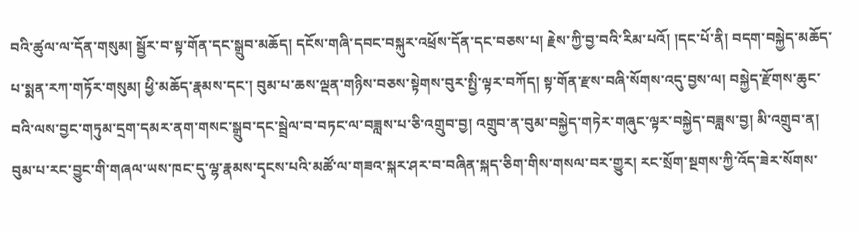བའི་ཚུལ་ལ་དོན་གསུམ། སྦྱོར་བ་སྟ་གོན་དང་སྒྲུབ་མཆོད། དངོས་གཞི་དབང་བསྐུར་འཕྲོས་དོན་དང་བཅས་པ། རྗེས་ཀྱི་བྱ་བའི་རིམ་པའོ། །དང་པོ་ནི། བདག་བསྐྱེད་མཆོད་པ་སྨན་རཀ་གཏོར་གསུམ། ཕྱི་མཆོད་རྣམས་དང་། བུམ་པ་ཆས་ལྡན་གཉིས་བཅས་སྟེགས་བུར་སྤྱི་ལྟར་བཀོད། སྟ་གོན་རྫས་བཞི་སོགས་འདུ་བྱས་ལ། བསྐྱེད་རྫོགས་ཆུང་བའི་ལས་བྱང་གཏུམ་དྲག་དམར་ནག་གསང་སྒྲུབ་དང་སྦྲེལ་བ་བཏང་ལ་བཟླས་པ་ཅི་འགྲུབ་བྱ། འགྲུབ་ན་བུམ་བསྐྱེད་གཏེར་གཞུང་ལྟར་བསྐྱེད་བཟླས་བྱ། མི་འགྲུབ་ན། བུམ་པ་རང་བྱུང་གི་གཞལ་ཡས་ཁང་དུ་ལྷ་རྣམས་དྭངས་པའི་མཚོ་ལ་གཟའ་སྐར་ཤར་བ་བཞིན་སྐད་ཅིག་གིས་གསལ་བར་གྱུར། རང་སྲོག་སྔགས་ཀྱི་འོད་ཟེར་སོགས་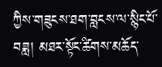ཀྱིས་གཟུངས་ཐག་བླངས་ལ་སྙིང་པོ་བཟླ། མཐར་སྟོང་ཚིགས་མཆོད་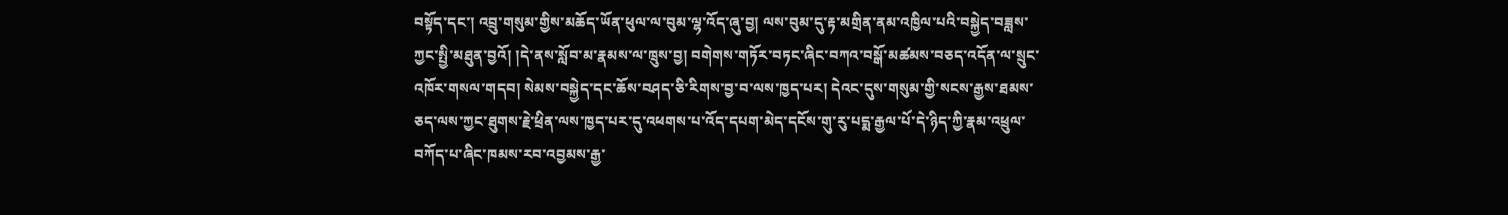བསྟོད་དང་། འབྲུ་གསུམ་གྱིས་མཆོད་ཡོན་ཕུལ་ལ་བུམ་ལྷ་འོད་ཞུ་བྱ། ལས་བུམ་དུ་རྟ་མགྲིན་ནམ་འཁྱིལ་པའི་བསྐྱེད་བཟླས་ཀྱང་སྤྱི་མཐུན་བྱའོ། །དེ་ནས་སློབ་མ་རྣམས་ལ་ཁྲུས་བྱ། བགེགས་གཏོར་བཏང་ཞིང་བཀའ་བསྒོ་མཚམས་བཅད་འདོན་ལ་སྲུང་འཁོར་གསལ་གདབ། སེམས་བསྐྱེད་དང་ཆོས་བཤད་ཅི་རིགས་བྱ་བ་ལས་ཁྱད་པར། དེའང་དུས་གསུམ་གྱི་སངས་རྒྱས་ཐམས་ཅད་ལས་ཀྱང་ཐུགས་རྗེ་ཕྲིན་ལས་ཁྱད་པར་དུ་འཕགས་པ་འོད་དཔག་མེད་དངོས་གུ་རུ་པདྨ་རྒྱལ་པོ་དེ་ཉིད་ཀྱི་རྣམ་འཕྲུལ་བཀོད་པ་ཞིང་ཁམས་རབ་འབྱམས་རྒྱ་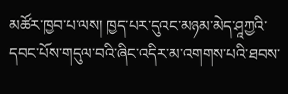མཚོར་ཁྱབ་པ་ལས། ཁྱད་པར་དུའང་མཉམ་མེད་ཤཱཀྱའི་དབང་པོས་གདུལ་བའི་ཞིང་འདིར་མ་འགགས་པའི་ཐབས་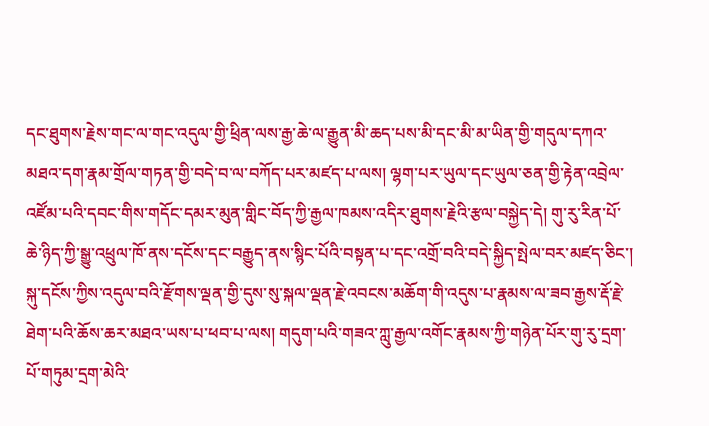དང་ཐུགས་རྗེས་གང་ལ་གང་འདུལ་གྱི་ཕྲིན་ལས་རྒྱ་ཆེ་ལ་རྒྱུན་མི་ཆད་པས་མི་དང་མི་མ་ཡིན་གྱི་གདུལ་དཀའ་མཐའ་དག་རྣམ་གྲོལ་གཏན་གྱི་བདེ་བ་ལ་བཀོད་པར་མཛད་པ་ལས། ལྷག་པར་ཡུལ་དང་ཡུལ་ཅན་གྱི་རྟེན་འབྲེལ་འཛོམ་པའི་དབང་གིས་གདོང་དམར་མུན་གླིང་བོད་ཀྱི་རྒྱལ་ཁམས་འདིར་ཐུགས་རྗེའི་རྩལ་བསྐྱེད་དེ། གུ་རུ་རིན་པོ་ཆེ་ཉིད་ཀྱི་སྒྱུ་འཕྲུལ་ཁོ་ནས་དངོས་དང་བརྒྱུད་ནས་སྙིང་པོའི་བསྟན་པ་དང་འགྲོ་བའི་བདེ་སྐྱིད་སྤེལ་བར་མཛད་ཅིང་། སྐུ་དངོས་ཀྱིས་འདུལ་བའི་རྫོགས་ལྡན་གྱི་དུས་སུ་སྐལ་ལྡན་རྗེ་འབངས་མཆོག་གི་འདུས་པ་རྣམས་ལ་ཟབ་རྒྱས་རྡོ་རྗེ་ཐེག་པའི་ཆོས་ཆར་མཐའ་ཡས་པ་ཕབ་པ་ལས། གདུག་པའི་གཟའ་ཀླུ་རྒྱལ་འགོང་རྣམས་ཀྱི་གཉེན་པོར་གུ་རུ་དྲག་པོ་གཏུམ་དྲག་མེའི་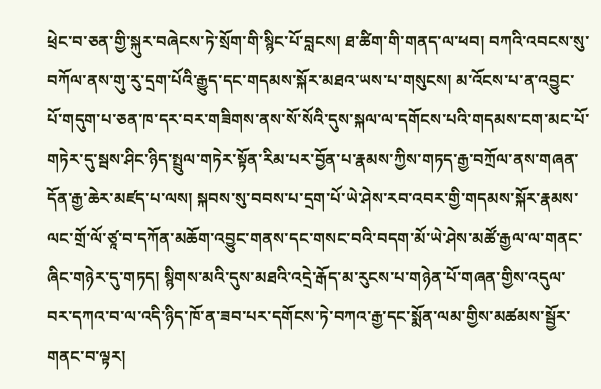ཕྲེང་བ་ཅན་གྱི་སྐུར་བཞེངས་ཏེ་སྲོག་གི་སྙིང་པོ་བླངས། ཐ་ཚིག་གི་གནད་ལ་ཕབ། བཀའི་འབངས་སུ་བཀོལ་ནས་གུ་རུ་དྲག་པོའི་རྒྱུད་དང་གདམས་སྐོར་མཐའ་ཡས་པ་གསུངས། མ་འོངས་པ་ན་འབྱུང་པོ་གདུག་པ་ཅན་ཁ་དར་བར་གཟིགས་ནས་སོ་སོའི་དུས་སྐལ་ལ་དགོངས་པའི་གདམས་ངག་མང་པོ་གཏེར་དུ་སྦས་ཤིང་ཉིད་སྤྲུལ་གཏེར་སྟོན་རིམ་པར་བྱོན་པ་རྣམས་ཀྱིས་གཏད་རྒྱ་བཀྲོལ་ནས་གཞན་དོན་རྒྱ་ཆེར་མཛད་པ་ལས། སྐབས་སུ་བབས་པ་དྲག་པོ་ཡེ་ཤེས་རབ་འབར་གྱི་གདམས་སྐོར་རྣམས་ལང་གྲོ་ལོ་ཙཱ་བ་དཀོན་མཆོག་འབྱུང་གནས་དང་གསང་བའི་བདག་མོ་ཡེ་ཤེས་མཚོ་རྒྱལ་ལ་གནང་ཞིང་གཉེར་དུ་གཏད། སྙིགས་མའི་དུས་མཐའི་འདྲེ་རྒོད་མ་རུངས་པ་གཉེན་པོ་གཞན་གྱིས་འདུལ་བར་དཀའ་བ་ལ་འདི་ཉིད་ཁོ་ན་ཟབ་པར་དགོངས་ཏེ་བཀའ་རྒྱ་དང་སྨོན་ལམ་གྱིས་མཚམས་སྦྱོར་གནང་བ་ལྟར།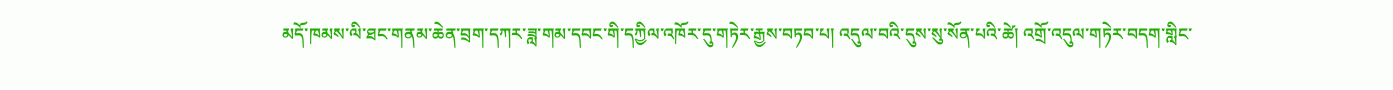མདོ་ཁམས་ལི་ཐང་གནམ་ཆེན་བྲག་དཀར་ཟླ་གམ་དབང་གི་དཀྱིལ་འཁོར་དུ་གཏེར་རྒྱས་བཏབ་པ། འདུལ་བའི་དུས་སུ་སོན་པའི་ཚེ། འགྲོ་འདུལ་གཏེར་བདག་གླིང་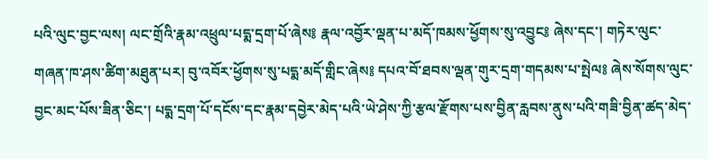པའི་ལུང་བྱང་ལས། ལང་གྲོའི་རྣམ་འཕྲུལ་པདྨ་དྲག་པོ་ཞེས༔ རྣལ་འབྱོར་ལྡན་པ་མདོ་ཁམས་ཕྱོགས་སུ་འབྱུང༔ ཞེས་དང་། གཏེར་ལུང་གཞན་ཁ་ཤས་ཚིག་མཐུན་པར། བུ་འབོར་ཕྱོགས་སུ་པདྨ་མདོ་གླིང་ཞེས༔ དཔའ་བོ་ཐབས་ལྡན་གུར་དྲག་གདམས་པ་སྤེལ༔ ཞེས་སོགས་ལུང་བྱང་མང་པོས་ཟིན་ཅིང་། པདྨ་དྲག་པོ་དངོས་དང་རྣམ་དབྱེར་མེད་པའི་ཡེ་ཤེས་ཀྱི་རྩལ་རྫོགས་པས་བྱིན་རླབས་ནུས་པའི་གཟི་བྱིན་ཚད་མེད་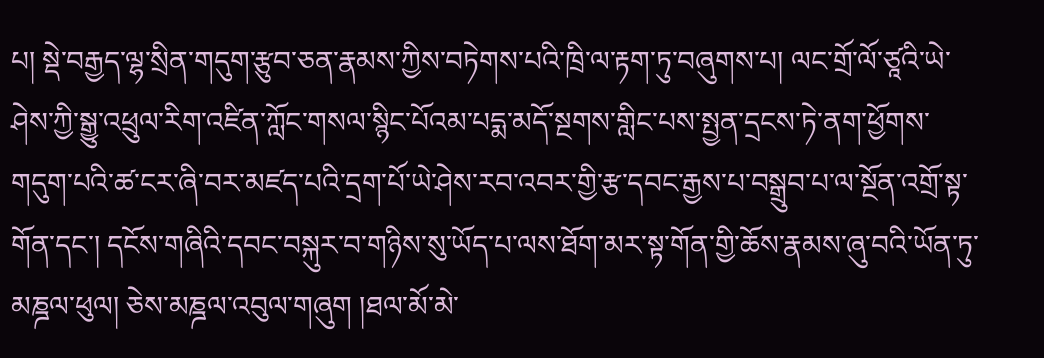པ། སྡེ་བརྒྱད་ལྷ་སྲིན་གདུག་རྩུབ་ཅན་རྣམས་ཀྱིས་བཏེགས་པའི་ཁྲི་ལ་རྟག་ཏུ་བཞུགས་པ། ལང་གྲོ་ལོ་ཙཱའི་ཡེ་ཤེས་ཀྱི་སྒྱུ་འཕྲུལ་རིག་འཛིན་ཀློང་གསལ་སྙིང་པོའམ་པདྨ་མདོ་སྔགས་གླིང་པས་སྤྱན་དྲངས་ཏེ་ནག་ཕྱོགས་གདུག་པའི་ཚ་ངར་ཞི་བར་མཛད་པའི་དྲག་པོ་ཡེ་ཤེས་རབ་འབར་གྱི་རྩ་དབང་རྒྱས་པ་བསྒྲུབ་པ་ལ་སྔོན་འགྲོ་སྟ་གོན་དང་། དངོས་གཞིའི་དབང་བསྐུར་བ་གཉིས་སུ་ཡོད་པ་ལས་ཐོག་མར་སྟ་གོན་གྱི་ཆོས་རྣམས་ཞུ་བའི་ཡོན་ཏུ་མཎྜལ་ཕུལ། ཅེས་མཎྜལ་འབུལ་གཞུག །ཐལ་མོ་མེ་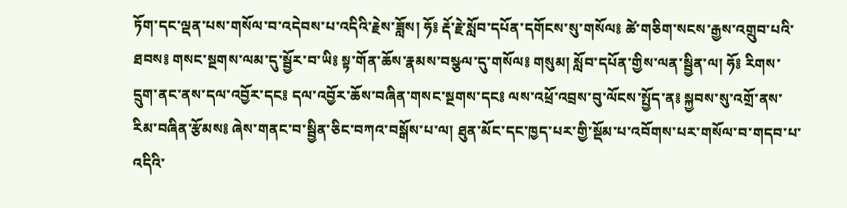ཏོག་དང་ལྡན་པས་གསོལ་བ་འདེབས་པ་འདིའི་རྗེས་ཟློས། ཧོ༔ རྡོ་རྗེ་སློབ་དཔོན་དགོངས་སུ་གསོལ༔ ཚེ་གཅིག་སངས་རྒྱས་འགྲུབ་པའི་ཐབས༔ གསང་སྔགས་ལམ་དུ་སྦྱོར་བ་ཡི༔ སྟ་གོན་ཆོས་རྣམས་བསྩལ་དུ་གསོལ༔ གསུམ། སློབ་དཔོན་གྱིས་ལན་སྦྱིན་ལ། ཧོ༔ རིགས་དྲུག་ནང་ནས་དལ་འབྱོར་དང༔ དལ་འབྱོར་ཆོས་བཞིན་གསང་སྔགས་དང༔ ལས་འཕྲོ་འབྲས་བུ་ལོངས་སྤྱོད་ན༔ སྐྱབས་སུ་འགྲོ་ནས་རིམ་བཞིན་རྩོམས༔ ཞེས་གནང་བ་སྦྱིན་ཅིང་བཀའ་བསྒོས་པ་ལ། ཐུན་མོང་དང་ཁྱད་པར་གྱི་སྡོམ་པ་འབོགས་པར་གསོལ་བ་གདབ་པ་འདིའི་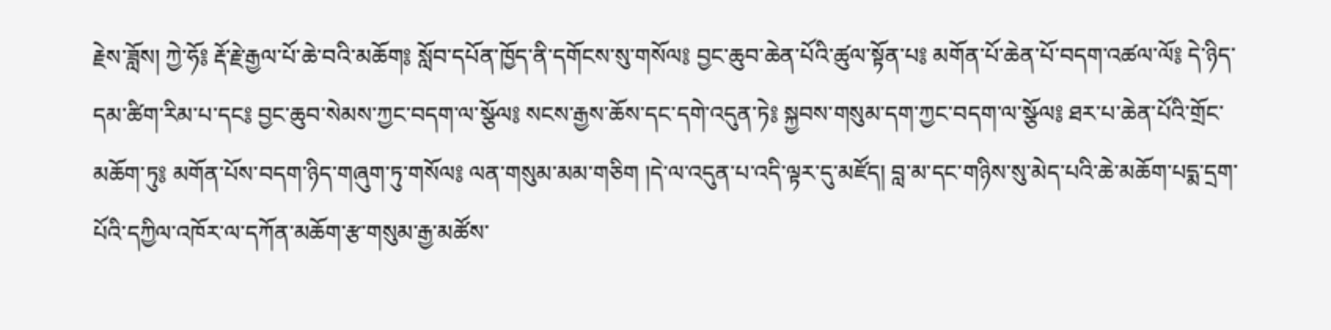རྗེས་ཟློས། ཀྱེ་ཧོ༔ རྡོ་རྗེ་རྒྱལ་པོ་ཆེ་བའི་མཆོག༔ སློབ་དཔོན་ཁྱོད་ནི་དགོངས་སུ་གསོལ༔ བྱང་ཆུབ་ཆེན་པོའི་ཚུལ་སྟོན་པ༔ མགོན་པོ་ཆེན་པོ་བདག་འཚལ་ལོ༔ དེ་ཉིད་དམ་ཚིག་རིམ་པ་དང༔ བྱང་ཆུབ་སེམས་ཀྱང་བདག་ལ་སྩོལ༔ སངས་རྒྱས་ཆོས་དང་དགེ་འདུན་ཏེ༔ སྐྱབས་གསུམ་དག་ཀྱང་བདག་ལ་སྩོལ༔ ཐར་པ་ཆེན་པོའི་གྲོང་མཆོག་ཏུ༔ མགོན་པོས་བདག་ཉིད་གཞུག་ཏུ་གསོལ༔ ལན་གསུམ་མམ་གཅིག །དེ་ལ་འདུན་པ་འདི་ལྟར་དུ་མཛོད། བླ་མ་དང་གཉིས་སུ་མེད་པའི་ཆེ་མཆོག་པདྨ་དྲག་པོའི་དཀྱིལ་འཁོར་ལ་དཀོན་མཆོག་རྩ་གསུམ་རྒྱ་མཚོས་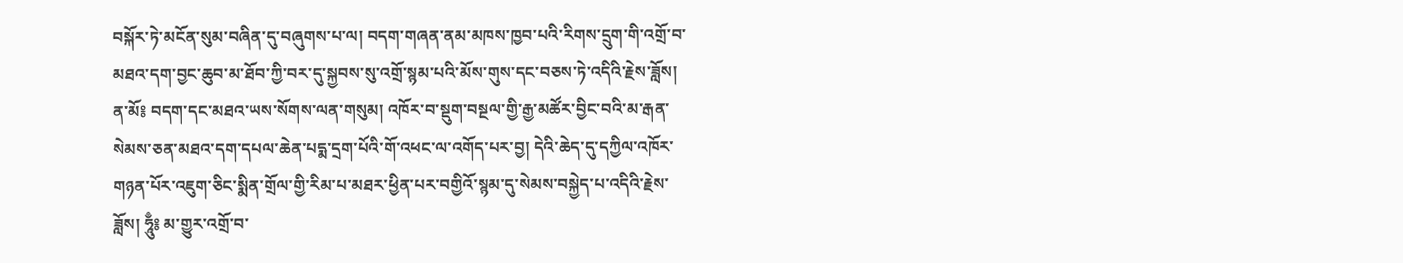བསྐོར་ཏེ་མངོན་སུམ་བཞིན་དུ་བཞུགས་པ་ལ། བདག་གཞན་ནམ་མཁས་ཁྱབ་པའི་རིགས་དྲུག་གི་འགྲོ་བ་མཐའ་དག་བྱང་ཆུབ་མ་ཐོབ་ཀྱི་བར་དུ་སྐྱབས་སུ་འགྲོ་སྙམ་པའི་མོས་གུས་དང་བཅས་ཏེ་འདིའི་རྗེས་ཟློས། ན་མོ༔ བདག་དང་མཐའ་ཡས་སོགས་ལན་གསུམ། འཁོར་བ་སྡུག་བསྔལ་གྱི་རྒྱ་མཚོར་བྱིང་བའི་མ་རྒན་སེམས་ཅན་མཐའ་དག་དཔལ་ཆེན་པདྨ་དྲག་པོའི་གོ་འཕང་ལ་འགོད་པར་བྱ། དེའི་ཆེད་དུ་དཀྱིལ་འཁོར་གཉན་པོར་འཇུག་ཅིང་སྨིན་གྲོལ་གྱི་རིམ་པ་མཐར་ཕྱིན་པར་བགྱིའོ་སྙམ་དུ་སེམས་བསྐྱེད་པ་འདིའི་རྗེས་ཟློས། ཧཱུྃ༔ མ་གྱུར་འགྲོ་བ་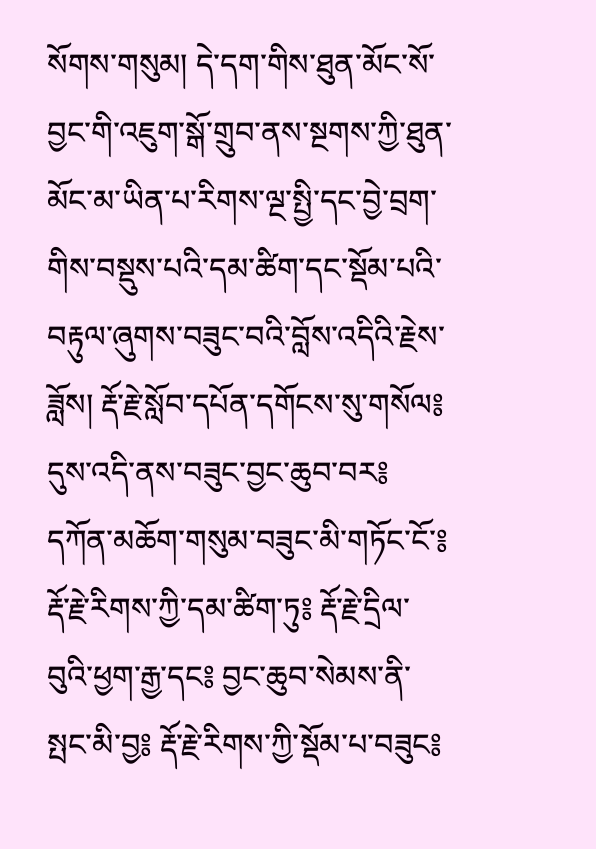སོགས་གསུམ། དེ་དག་གིས་ཐུན་མོང་སོ་བྱང་གི་འཇུག་སྒོ་གྲུབ་ནས་སྔགས་ཀྱི་ཐུན་མོང་མ་ཡིན་པ་རིགས་ལྔ་སྤྱི་དང་བྱེ་བྲག་གིས་བསྡུས་པའི་དམ་ཚིག་དང་སྡོམ་པའི་བརྟུལ་ཞུགས་བཟུང་བའི་བློས་འདིའི་རྗེས་ཟློས། རྡོ་རྗེ་སློབ་དཔོན་དགོངས་སུ་གསོལ༔ དུས་འདི་ནས་བཟུང་བྱང་ཆུབ་བར༔ དཀོན་མཆོག་གསུམ་བཟུང་མི་གཏོང་ངོ་༔ རྡོ་རྗེ་རིགས་ཀྱི་དམ་ཚིག་ཏུ༔ རྡོ་རྗེ་དྲིལ་བུའི་ཕྱག་རྒྱ་དང༔ བྱང་ཆུབ་སེམས་ནི་སྤང་མི་བྱ༔ རྡོ་རྗེ་རིགས་ཀྱི་སྡོམ་པ་བཟུང༔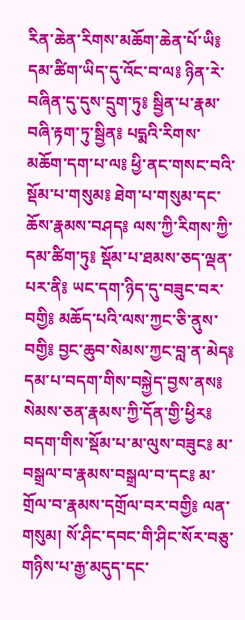རིན་ཆེན་རིགས་མཆོག་ཆེན་པོ་ཡི༔ དམ་ཚིག་ཡིད་དུ་འོང་བ་ལ༔ ཉིན་རེ་བཞིན་དུ་དུས་དྲུག་ཏུ༔ སྦྱིན་པ་རྣམ་བཞི་རྟག་ཏུ་སྦྱིན༔ པདྨའི་རིགས་མཆོག་དག་པ་ལ༔ ཕྱི་ནང་གསང་བའི་སྡོམ་པ་གསུམ༔ ཐེག་པ་གསུམ་དང་ཆོས་རྣམས་བཤད༔ ལས་ཀྱི་རིགས་ཀྱི་དམ་ཚིག་ཏུ༔ སྡོམ་པ་ཐམས་ཅད་ལྡན་པར་ནི༔ ཡང་དག་ཉིད་དུ་བཟུང་བར་བགྱི༔ མཆོད་པའི་ལས་ཀྱང་ཅི་ནུས་བགྱི༔ བྱང་ཆུབ་སེམས་ཀྱང་བླ་ན་མེད༔ དམ་པ་བདག་གིས་བསྐྱེད་བྱས་ནས༔ སེམས་ཅན་རྣམས་ཀྱི་དོན་གྱི་ཕྱིར༔ བདག་གིས་སྡོམ་པ་མ་ལུས་བཟུང༔ མ་བསྒྲལ་བ་རྣམས་བསྒྲལ་བ་དང༔ མ་གྲོལ་བ་རྣམས་དགྲོལ་བར་བགྱི༔ ལན་གསུམ། སོ་ཤིང་དབང་གི་ཤིང་སོར་བཅུ་གཉིས་པ་རྒྱ་མདུད་དང་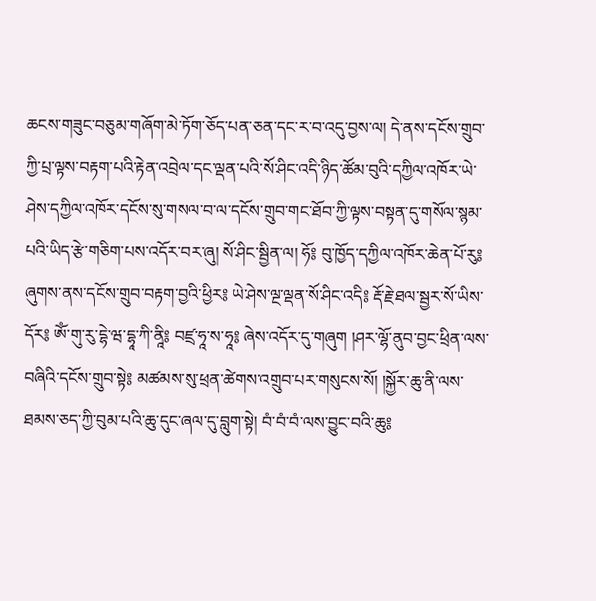ཆངས་གཟུང་བཅུམ་གཞོག་མེ་ཏོག་ཅོད་པན་ཅན་དང་ར་བ་འདུ་བྱས་ལ། དེ་ནས་དངོས་གྲུབ་ཀྱི་པྲ་ལྟས་བརྟག་པའི་རྟེན་འབྲེལ་དང་ལྡན་པའི་སོ་ཤིང་འདི་ཉིད་ཚོམ་བུའི་དཀྱིལ་འཁོར་ཡེ་ཤེས་དཀྱིལ་འཁོར་དངོས་སུ་གསལ་བ་ལ་དངོས་གྲུབ་གང་ཐོབ་ཀྱི་ལྟས་བསྟན་དུ་གསོལ་སྙམ་པའི་ཡིད་རྩེ་གཅིག་པས་འདོར་བར་ཞུ། སོ་ཤིང་སྦྱིན་ལ། ཧོ༔ བུ་ཁྱོད་དཀྱིལ་འཁོར་ཆེན་པོ་རུ༔ ཞུགས་ནས་དངོས་གྲུབ་བརྟག་བྱའི་ཕྱིར༔ ཡེ་ཤེས་ལྔ་ལྡན་སོ་ཤིང་འདི༔ རྡོ་རྗེ་ཐལ་སྦྱར་སོ་ཡིས་དོར༔ ཨོཾ་གུ་རུ་དྷེ་ཝ་དྷཱ་ཀི་ནཱི༔ བཛྲ་ཧཱ་ས་ཧཱ༔ ཞེས་འདོར་དུ་གཞུག །ཤར་ལྷོ་ནུབ་བྱང་ཕྲིན་ལས་བཞིའི་དངོས་གྲུབ་སྟེ༔ མཚམས་སུ་ཕྲན་ཚེགས་འགྲུབ་པར་གསུངས་སོ། །སྐྱོར་ཆུ་ནི་ལས་ཐམས་ཅད་ཀྱི་བུམ་པའི་ཆུ་དུང་ཞལ་དུ་བླུག་སྟེ། བཾ་བཾ་བཾ་ལས་བྱུང་བའི་ཆུ༔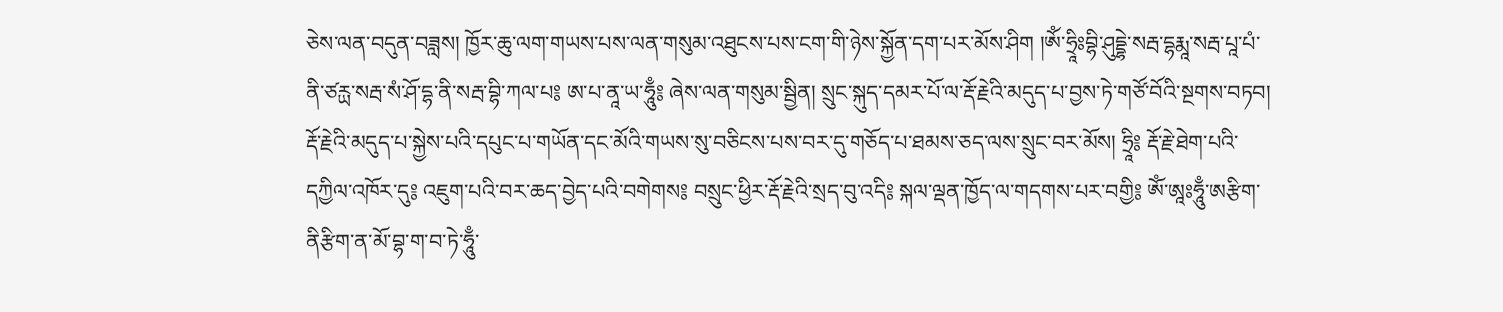ཅེས་ལན་བདུན་བཟླས། ཁྱོར་ཆུ་ལག་གཡས་པས་ལན་གསུམ་འཐུངས་པས་ངག་གི་ཉེས་སྐྱོན་དག་པར་མོས་ཤིག །ཨོཾ་ཧྲཱིཿབྷི་ཤུདྡྷེ་སརྦ་དྷརྨཱ་སརྦ་པཱ་པཾ་ནི་ཙརྻ་སརྦ་སཾ་ཤོ་དྷ་ནི་སརྦ་བྷི་ཀལ་པ༔ ཨ་པ་ནཱ་ཡ་ཧཱུྃ༔ ཞེས་ལན་གསུམ་སྦྱིན། སྲུང་སྐུད་དམར་པོ་ལ་རྡོ་རྗེའི་མདུད་པ་བྱས་ཏེ་གཙོ་བོའི་སྔགས་བཏབ། རྡོ་རྗེའི་མདུད་པ་སྐྱེས་པའི་དཔུང་པ་གཡོན་དང་མོའི་གཡས་སུ་བཅིངས་པས་བར་དུ་གཅོད་པ་ཐམས་ཅད་ལས་སྲུང་བར་མོས། ཧྲཱི༔ རྡོ་རྗེ་ཐེག་པའི་དཀྱིལ་འཁོར་དུ༔ འཇུག་པའི་བར་ཆད་བྱེད་པའི་བགེགས༔ བསྲུང་ཕྱིར་རྡོ་རྗེའི་སྲད་བུ་འདི༔ སྐལ་ལྡན་ཁྱོད་ལ་གདགས་པར་བགྱི༔ ཨོཾ་ཨཱཿཧཱུྃ་ཨརྩིག་ནིརྩིག་ན་མོ་བྷ་ག་བ་ཏེ་ཧཱུྃ་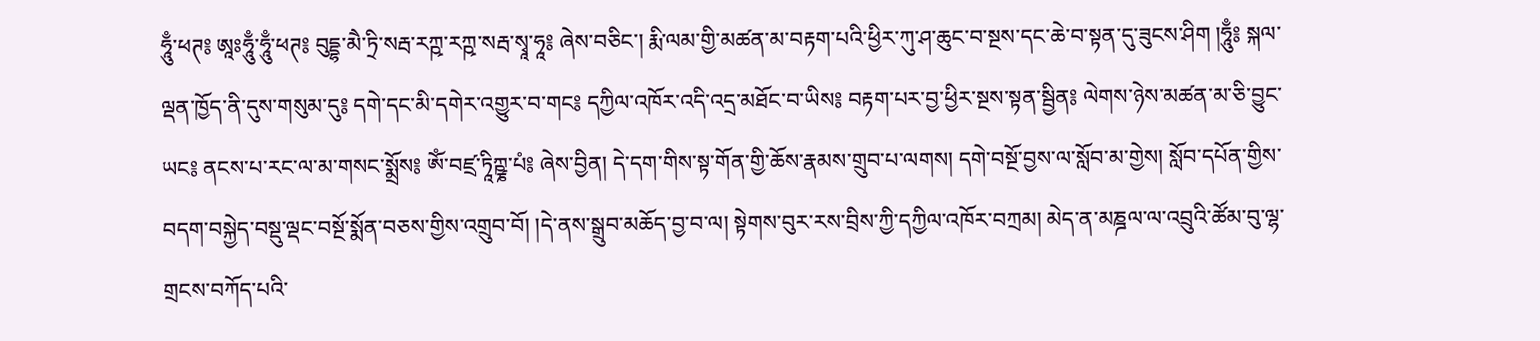ཧཱུྃ་ཕཊ༔ ཨཱཿཧཱུྃ་ཧཱུྃ་ཕཊ༔ བུདྡྷ་མཻ་ཏྲི་སརྦ་རཀྵ་རཀྵ་སརྦ་སྭཱ་ཧཱ༔ ཞེས་བཅིང་། རྨི་ལམ་གྱི་མཚན་མ་བརྟག་པའི་ཕྱིར་ཀུ་ཤ་ཆུང་བ་སྔས་དང་ཆེ་བ་སྟན་དུ་ཟུངས་ཤིག །ཧཱུྃ༔ སྐལ་ལྡན་ཁྱོད་ནི་དུས་གསུམ་དུ༔ དགེ་དང་མི་དགེར་འགྱུར་བ་གང༔ དཀྱིལ་འཁོར་འདི་འདྲ་མཐོང་བ་ཡིས༔ བརྟག་པར་བྱ་ཕྱིར་སྔས་སྟན་སྦྱིན༔ ལེགས་ཉེས་མཚན་མ་ཅི་བྱུང་ཡང༔ ནངས་པ་རང་ལ་མ་གསང་སྨྲོས༔ ཨོཾ་བཛྲ་ཏཱིཀྵྞ་པཾ༔ ཞེས་བྱིན། དེ་དག་གིས་སྟ་གོན་གྱི་ཆོས་རྣམས་གྲུབ་པ་ལགས། དགེ་བསྔོ་བྱས་ལ་སློབ་མ་གྱེས། སློབ་དཔོན་གྱིས་བདག་བསྐྱེད་བསྡུ་ལྡང་བསྔོ་སྨོན་བཅས་གྱིས་འགྲུབ་བོ། །དེ་ནས་སྒྲུབ་མཆོད་བྱ་བ་ལ། སྟེགས་བུར་རས་བྲིས་ཀྱི་དཀྱིལ་འཁོར་བཀྲམ། མེད་ན་མཎྜལ་ལ་འབྲུའི་ཚོམ་བུ་ལྷ་གྲངས་བཀོད་པའི་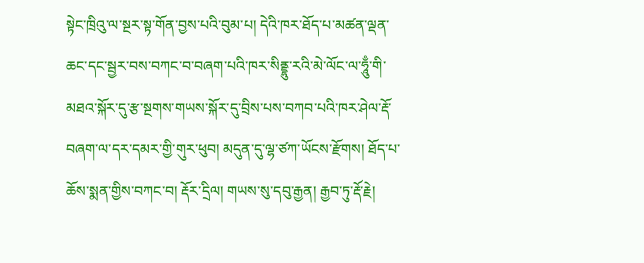སྟེང་ཁྲིའུ་ལ་སྔར་སྟ་གོན་བྱས་པའི་བུམ་པ། དེའི་ཁར་ཐོད་པ་མཚན་ལྡན་ཆང་དང་སྦྱར་བས་བཀང་བ་བཞག་པའི་ཁར་སིནྡྷུ་རའི་མེ་ལོང་ལ་ཧཱུྃ་གི་མཐའ་སྐོར་དུ་རྩ་སྔགས་གཡས་སྐོར་དུ་བྲིས་པས་བཀབ་པའི་ཁར་ཤེལ་རྡོ་བཞག་ལ་དར་དམར་གྱི་གུར་ཕུབ། མདུན་དུ་ལྷ་ཙཀ་ཡོངས་རྫོགས། ཐོད་པ་ཆོས་སྨན་གྱིས་བཀང་བ། རྡོར་དྲིལ། གཡས་སུ་དབུ་རྒྱན། རྒྱབ་ཏུ་རྡོ་རྗེ།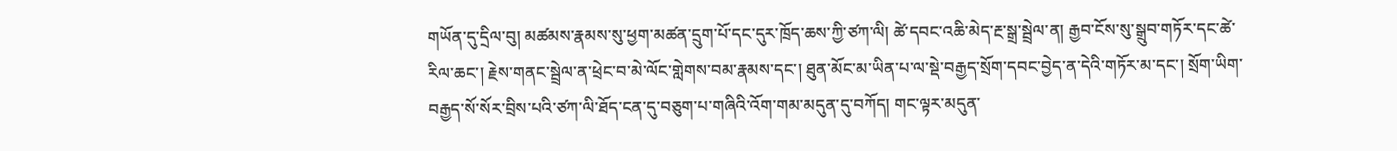གཡོན་དུ་དྲིལ་བུ། མཚམས་རྣམས་སུ་ཕྱག་མཚན་དྲུག་པོ་དང་དུར་ཁྲོད་ཆས་ཀྱི་ཙཀ་ལི། ཚེ་དབང་འཆི་མེད་རྔ་སྒྲ་སྦྲེལ་ན། རྒྱབ་ངོས་སུ་སྒྲུབ་གཏོར་དང་ཚེ་རིལ་ཆང་། རྗེས་གནང་སྦྲེལ་ན་ཕྲེང་བ་མེ་ལོང་གླེགས་བམ་རྣམས་དང་། ཐུན་མོང་མ་ཡིན་པ་ལ་སྡེ་བརྒྱད་སྲོག་དབང་བྱེད་ན་དེའི་གཏོར་མ་དང་། སྲོག་ཡིག་བརྒྱད་སོ་སོར་བྲིས་པའི་ཙཀ་ལི་ཐོད་ངན་དུ་བཅུག་པ་གཞིའི་འོག་གམ་མདུན་དུ་བཀོད། གང་ལྟར་མདུན་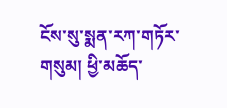ངོས་སུ་སྨན་རཀ་གཏོར་གསུམ། ཕྱི་མཆོད་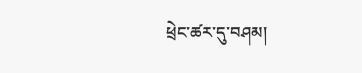ཕྲེང་ཚར་དུ་བཤམ།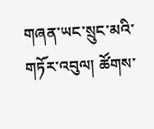གཞན་ཡང་སྲུང་མའི་གཏོར་འབུལ། ཚོགས་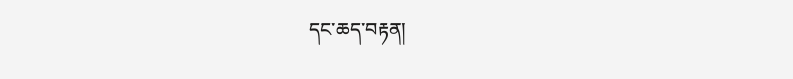དང་ཆད་བརྟན།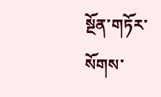སྔོན་གཏོར་སོགས་